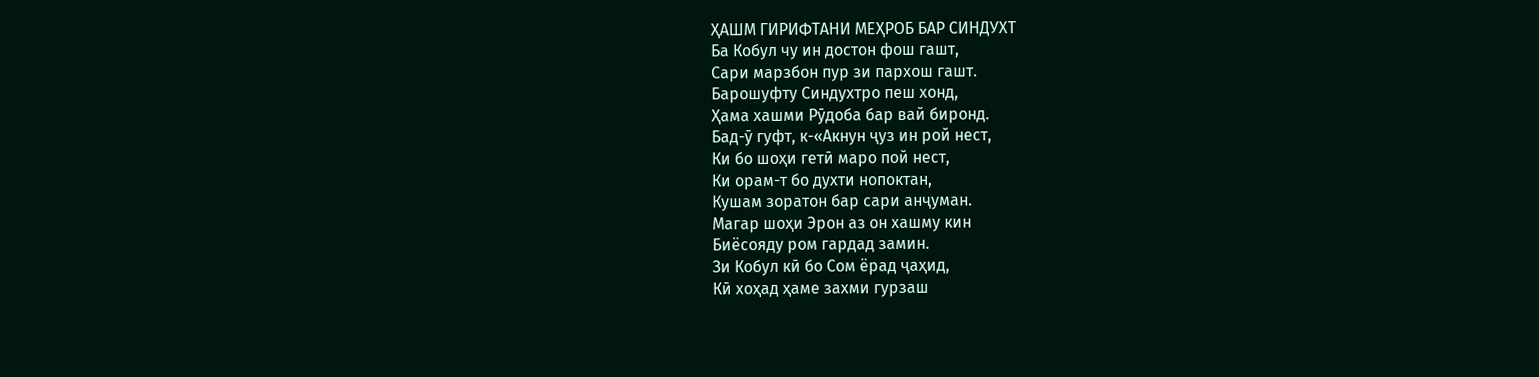ҲАШМ ГИРИФТАНИ МЕҲРОБ БАР СИНДУХТ
Ба Кобул чу ин достон фош гашт,
Сари марзбон пур зи пархош гашт.
Барошуфту Синдухтро пеш хонд,
Ҳама хашми Рӯдоба бар вай биронд.
Бад-ӯ гуфт, к-«Акнун ҷуз ин рой нест,
Ки бо шоҳи гетӣ маро пой нест,
Ки орам-т бо духти нопоктан,
Кушам зоратон бар сари анҷуман.
Магар шоҳи Эрон аз он хашму кин
Биёсояду ром гардад замин.
Зи Кобул кӣ бо Сом ёрад ҷаҳид,
Кӣ хоҳад ҳаме захми гурзаш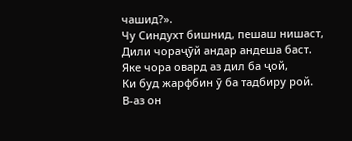чашид?».
Чу Синдухт бишнид, пешаш нишаст,
Дили чораҷӯй андар андеша баст.
Яке чора овард аз дил ба ҷой,
Ки буд жарфбин ӯ ба тадбиру рой.
В-аз он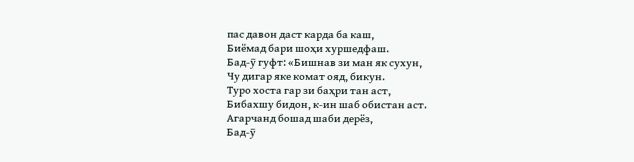пас давон даст карда ба каш,
Биёмад бари шоҳи хуршедфаш.
Бад-ӯ гуфт: «Бишнав зи ман як сухун,
Чу дигар яке комат ояд, бикун.
Туро хоста гар зи баҳри тан аст,
Бибахшу бидон, к-ин шаб обистан аст.
Агарчанд бошад шаби дерёз,
Бад-ӯ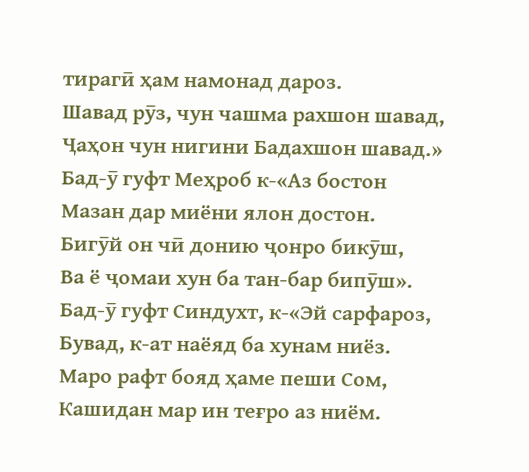тирагӣ ҳам намонад дароз.
Шавад рӯз, чун чашма рахшон шавад,
Ҷаҳон чун нигини Бадахшон шавад.»
Бад-ӯ гуфт Меҳроб к-«Аз бостон
Мазан дар миёни ялон достон.
Бигӯй он чӣ донию ҷонро бикӯш,
Ва ё ҷомаи хун ба тан-бар бипӯш».
Бад-ӯ гуфт Синдухт, к-«Эй сарфароз,
Бувад, к-ат наёяд ба хунам ниёз.
Маро рафт бояд ҳаме пеши Сом,
Кашидан мар ин теғро аз ниём.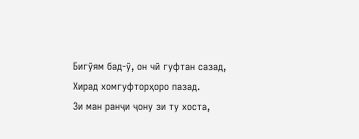Бигӯям бад-ӯ, он чӣ гуфтан сазад,
Хирад хомгуфторҳоро пазад.
Зи ман ранҷи ҷону зи ту хоста,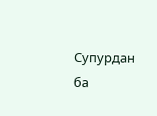Супурдан ба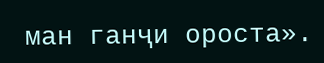ман ганҷи ороста».